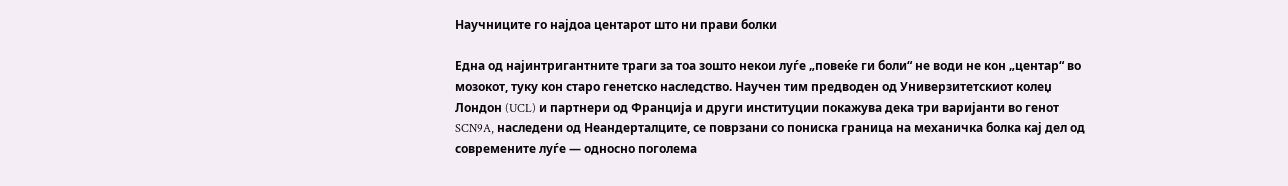Научниците го најдоа центарот што ни прави болки

Една од најинтригантните траги за тоа зошто некои луѓе „повеќе ги боли“ не води не кон „центар“ во мозокот, туку кон старо генетско наследство. Научен тим предводен од Универзитетскиот колеџ Лондон (UCL) и партнери од Франција и други институции покажува дека три варијанти во генот SCN9A, наследени од Неандерталците, се поврзани со пониска граница на механичка болка кај дел од современите луѓе — односно поголема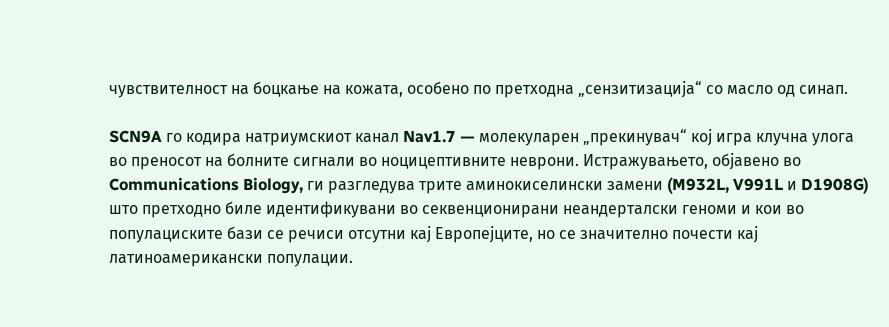чувствителност на боцкање на кожата, особено по претходна „сензитизација“ со масло од синап.

SCN9A го кодира натриумскиот канал Nav1.7 — молекуларен „прекинувач“ кој игра клучна улога во преносот на болните сигнали во ноцицептивните неврони. Истражувањето, објавено во Communications Biology, ги разгледува трите аминокиселински замени (M932L, V991L и D1908G) што претходно биле идентификувани во секвенционирани неандерталски геноми и кои во популациските бази се речиси отсутни кај Европејците, но се значително почести кај латиноамерикански популации.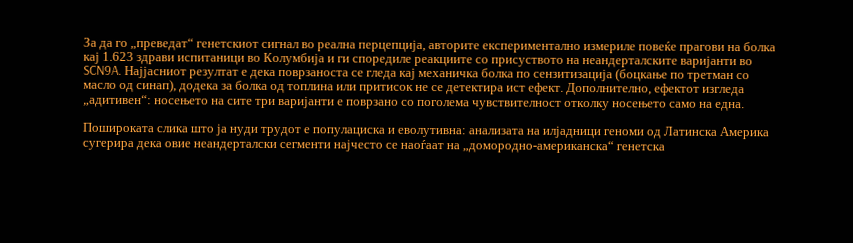За да го „преведат“ генетскиот сигнал во реална перцепција, авторите експериментално измериле повеќе прагови на болка кај 1.623 здрави испитаници во Колумбија и ги споредиле реакциите со присуството на неандерталските варијанти во SCN9A. Најјасниот резултат е дека поврзаноста се гледа кај механичка болка по сензитизација (боцкање по третман со масло од синап), додека за болка од топлина или притисок не се детектира ист ефект. Дополнително, ефектот изгледа „адитивен“: носењето на сите три варијанти е поврзано со поголема чувствителност отколку носењето само на една.

Пошироката слика што ја нуди трудот е популациска и еволутивна: анализата на илјадници геноми од Латинска Америка сугерира дека овие неандерталски сегменти најчесто се наоѓаат на „домородно-американска“ генетска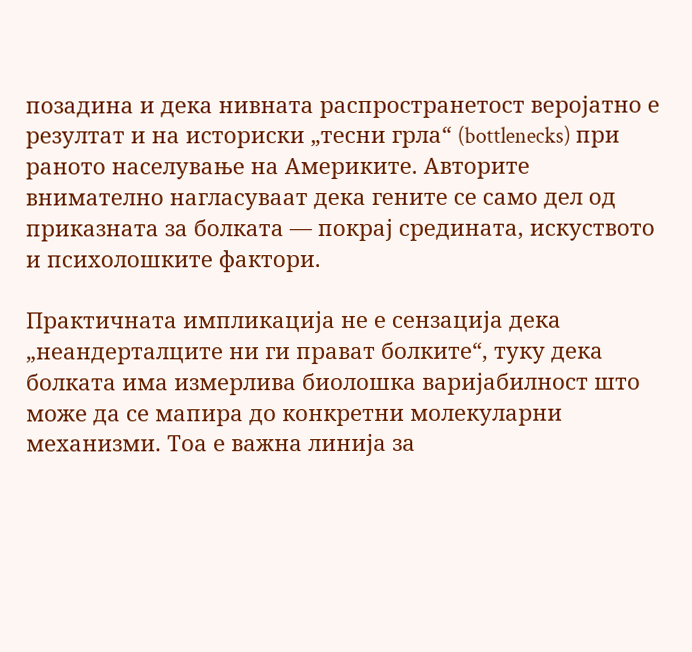позадина и дека нивната распространетост веројатно е резултат и на историски „тесни грла“ (bottlenecks) при раното населување на Америките. Авторите внимателно нагласуваат дека гените се само дел од приказната за болката — покрај средината, искуството и психолошките фактори.

Практичната импликација не е сензација дека „неандерталците ни ги прават болките“, туку дека болката има измерлива биолошка варијабилност што може да се мапира до конкретни молекуларни механизми. Тоа е важна линија за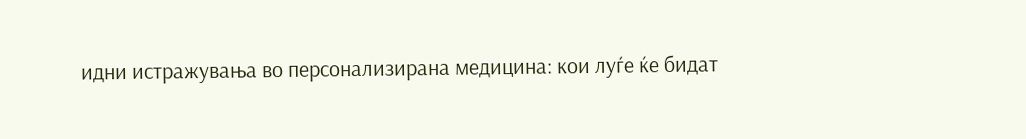идни истражувања во персонализирана медицина: кои луѓе ќе бидат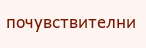почувствителни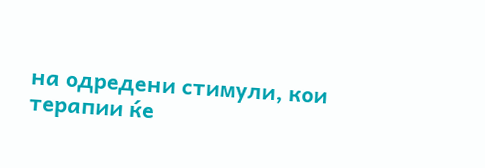на одредени стимули, кои терапии ќе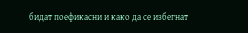бидат поефикасни и како да се избегнат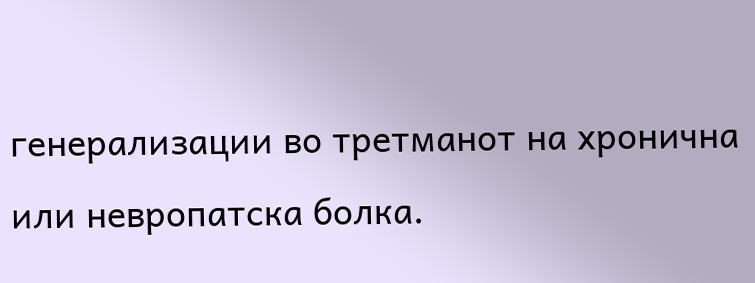генерализации во третманот на хронична или невропатска болка.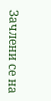Зачлени се на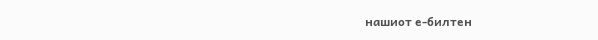нашиот е-билтен